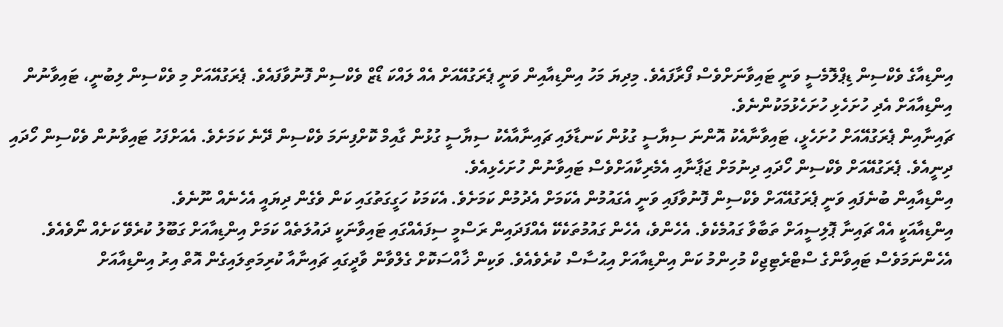އިންޑިއާގެ ވެކްސިން ޑިޕްލޮމެސީ ވަނީ ޓައިވާނަށްވެސް ފޯރާފައެވެ. މިދިޔަ މަހު އިންޑިއާއިން ވަނީ ޕެރަގުއޭއަށް އެއް ލައްކަ ޑޯޒް ވެކްސިން ފޮނުވާފައެވެ. ޕެރަގުއޭއަށް މި ވެކްސިން ލިބުނީ، ޓައިވާނުން އިންޑިއާއަށް އެދި ހުށަހެޅި ހުށަހެޅުމަކުންނެވެ.
ޗައިނާއިން ޕެރަގުއޭއަށް ހުށަހެޅީ، ޓައިވާނާއެކު އޮންނަ ސިޔާސީ ގުޅުން ކަނޑާލައި ޗައިނާއާއެކު ސިޔާސީ ގުޅުން ގާއިމް ކޮށްފިނަމަ ވެކްސިން ދޭނެ ކަމަށެވެ. އެއަށްފަހު ޓައިވާނުން ވެކްސިން ހޯދައި ދިނީއެވެ. ޕެރަގުއޭއަށް ވެކްސިން ހޯދައި ދިނުމަށް ޖަޕާނާއި އެމެރިކާއަށްވެސް ޓައިވާނުން ހުށަހެޅިއެވެ.
އިންޑިއާއިން ބުނެފައި ވަނީ ޕެރަގުއޭއަށް ވެކްސިން ފޮނުވާފައި ވަނީ އެގައުމުން އެކަމަށް އެދުމުން ކަމަށެވެ. އެކަމަކު ހަގީގަތުގައި ކަން ވެގެން ދިޔައީ އެހެނެއް ނޫނެވެ.
އިންޑިއާއަކީ އެއް ޗައިނާ ޕޮލިސީއަށް ތަބާވާ ގައުމެކެވެ. އެހެންވެ، އެހެން ގައުމުތަކެކޭ އެއްފަދައިން ރަސްމީ ސިފައެއްގައި ޓައިވާނަކީ ދައުލަތެއް ކަމަށް އިންޑިއާއަށް ގަބޫލު ކުރެވޭ ކަށެއް ނޯވެއެވެ. އެހެންނަމަވެސް ޓައިވާންގެ ސްޓްރެޓިޖިކް މުހިންމު ކަން އިންޑިއާއަށް އިޙުސާސް ކުރެވެއެވެ. ވަކިން ޚާއްސަކޮށް ގެލްވާން ވާދީގައި ޗައިނާއާ ކުރިމަތިލައިގެން އޮތް އިރު އިންޑިއާއަށް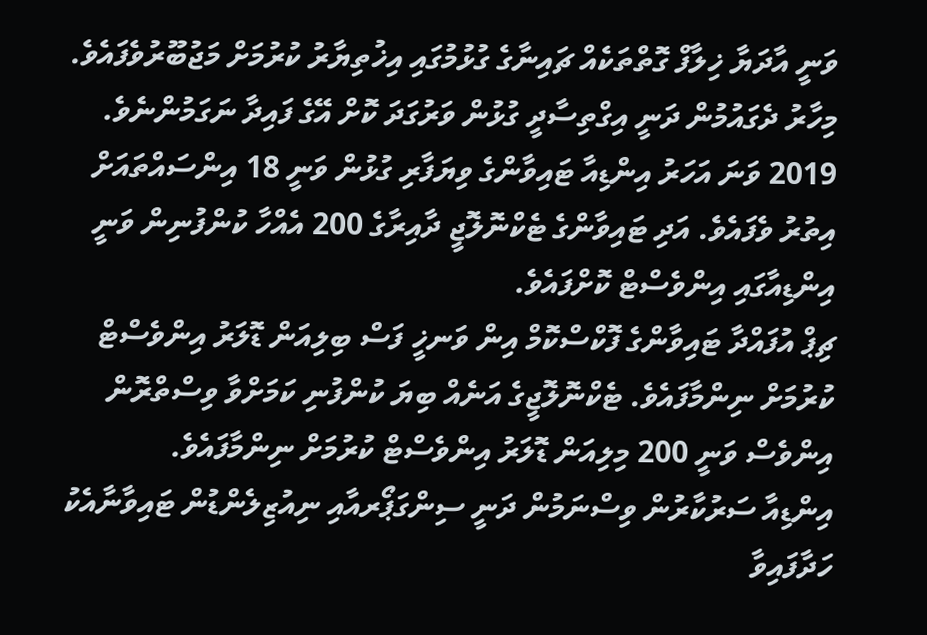ވަނީ އާދަޔާ ޚިލާފް ގޮތްތަކެއް ޗައިނާގެ ގުޅުމުގައި އިޚުތިޔާރު ކުރުމަށް މަޖުބޫރުވެފައެވެ.
މިހާރު ދެގައުމުން ދަނީ އިގްތިސާދީ ގުޅުން ވަރުގަދަ ކޮށް އޭގެ ފައިދާ ނަގަމުންނެވެ. 2019 ވަނަ އަހަރު އިންޑިއާ ޓައިވާންގެ ވިޔަފާރި ގުޅުން ވަނީ 18 އިންސައްތައަށް އިތުރު ވެފައެވެ. އަދި ޓައިވާންގެ ޓެކްނޮލޮޖީ ދާއިރާގެ 200 އެއްހާ ކުންފުނިން ވަނީ އިންޑިއާގައި އިންވެސްޓް ކޮށްފައެވެ.
ޗިޕް އުފައްދާ ޓައިވާންގެ ފޮކްސްކޮމް އިން ވަނޚީ ފަސް ބިލިއަން ޑޮލަރު އިންވެސްޓް ކުރުމަށް ނިންމާފައެވެ. ޓެކްނޮލޮޖީގެ އަނެއް ބިޔަ ކުންފުނި ކަމަށްވާ ވިސްތްރޮން އިންވެސް ވަނީ 200 މިލިއަން ޑޮލަރު އިންވެސްޓް ކުރުމަށް ނިންމާފައެވެ.
އިންޑިއާ ސަރުކާރުން ވިސްނަމުން ދަނީ ސިންގަޕޯރއާއި ނިއުޒިލެންޑުން ޓައިވާނާއެކު ހަދާފައިވާ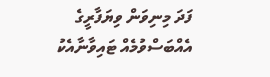ފަދަ މިނިވަން ވިޔަފާރީގެ އެއްބަސްވުމެއް ޓައިވާނާއެކު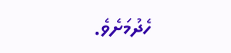ހެދުމަށެވެ.